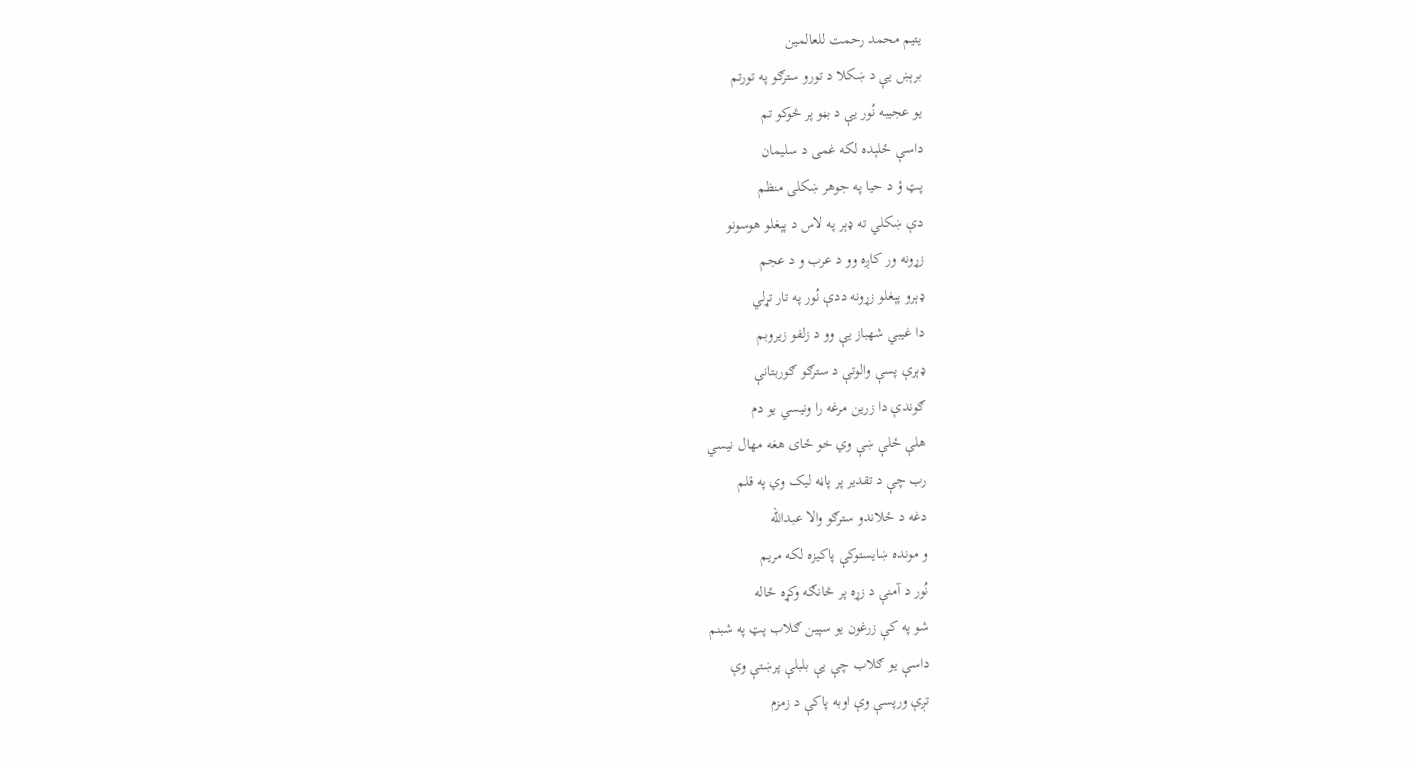یتیم محمد رحمت للعالمین
برېښ یې د ښکلا د تورو سترګو په تورتم
یو عجیبه نُور یې د بڼو پر څوکو تم
داسې ځلېده لکه غمی د سلیمان
پټ ؤ د حیا په جوهر ښکلی منظم
دې ښکلي ته ډېر په لاس د پېغلو هوسونو
زړونه ور کاږه وو د عرب و د عجم
ډېرو پېغلو زړونه ددې نُور په تار تړلي
دا غیبي شهباز یې وو د زلفو زیروبم
ډېرې پسې والوتې د سترګو ګوربتانې
ګوندې دا زرین مرغه را ونیسي یو دم
هلې ځلې ښې وي خو ځای هغه مهال نیسي
رب چې د تقدیر پر پاڼه لیک وي په قلم
دغه د ځلاندو سترګو والا عبدالله
و مونده ښایستوکې پاکیزه لکه مریم
نُور د آمنې د زړه پر څانګه وکړه ځاله
شو په کې زرغون یو سپین ګلاب پټ په شبنم
داسې یو ګلاب چې یې بلبلې پرښتې وې
تږې ورپسې وې اوبه پاکې د زمزم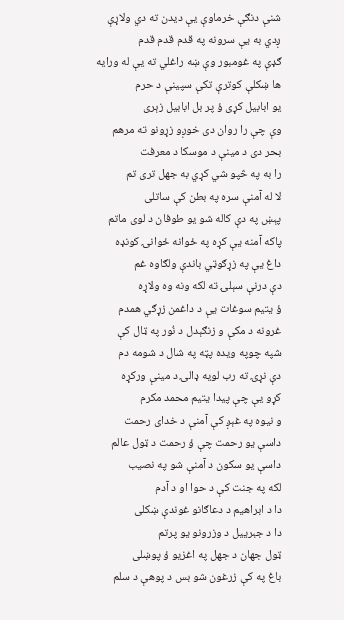شنې دنګې خرماوې یې دیدن ته دي ولاړې
ږدي به یې سرونه په قدم قدم قدم
ګډې په غومبور وې ښه راغلي ته یې له ورایه
ها ښکلې کوترې تکې سپینې د حرم
یو ابابیل کړی ؤ پر بل ابابیل زېری
وې چې را روان دی خوږو زړونو ته مرهم
بحر دی د مینې د موسکا د معرفت
را به په څپو شي کړي به جهل تری تم
لا له آمنې سره په بطن کې ساتلی
پېښ په دې کاله شو یو طوفان د لوی ماتم
پاکه آمنه یې کړه په ځوانه ځوانۍ کونډه
داغ یې په زړګوټي باندې ولګاوه غم
دې درنې سېلۍ ته لکه ونه وه ولاړه
ؤ یتیم سوغات یې د داغمن زړګي همدم
غرونه د مکې و زنګېدل د نُور په ټال کې
شپه چوپه ویده پټه په شال د شومه دم
دې نړۍ ته رب لویه ډالۍ د مینې ورکړه
کړو یې چې پیدا یتیم محمد مکرم
و نیوه په غېږ کې آمنې د خدای رحمت
داسې یو رحمت چې ؤ رحمت د ټول عالم
داسې یو سکون د آمنې شو په نصیب
لکه په جنت کې د حوا او د آدم
دا د ابراهیم د دعاګانو غوندې ښکلی
دا د جبرییل د وزرونو یو پرتم
ټول جهان د جهل په اغزیو ؤ پوښلی
باغ په کې زرغون شو بس د پوهې د سلم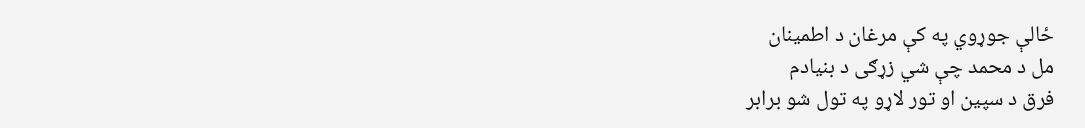ځالې جوړوي په کې مرغان د اطمینان
مل د محمد چې شي زړګی د بنیادم
فرق د سپین او تور لاړو په تول شو برابر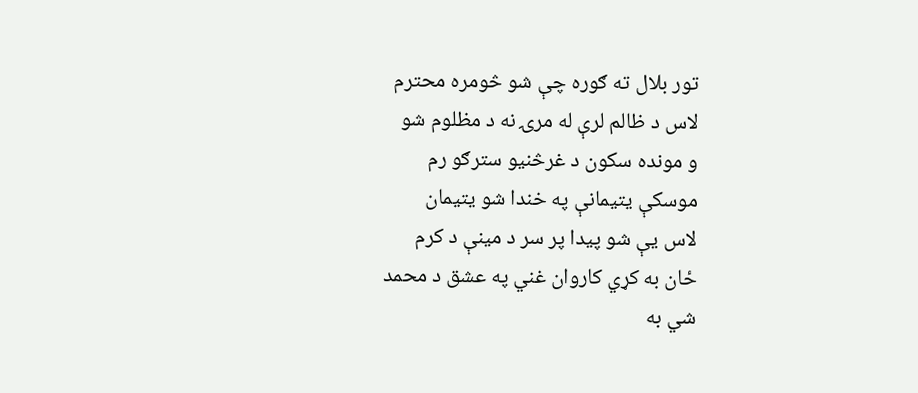تور بلال ته ګوره چې شو څومره محترم
لاس د ظالم لرې له مرۍ نه د مظلوم شو
و مونده سکون د غرڅنیو سترګو رم
موسکې یتیمانې په خندا شو یتیمان
لاس یې شو پیدا پر سر د مینې د کرم
ځان به کړي کاروان غني په عشق د محمد
شي به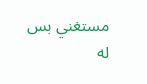مستغني بس له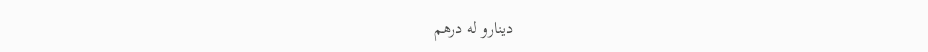دینارو له درهم